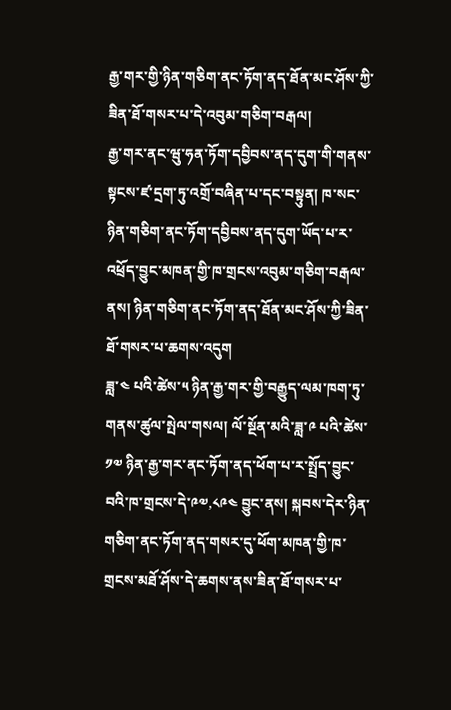རྒྱ་གར་གྱི་ཉིན་གཅིག་ནང་ཏོག་ནད་ཐོན་མང་ཤོས་ཀྱི་ཟིན་ཐོ་གསར་པ་དེ་འབུམ་གཅིག་བརྒལ།
རྒྱ་གར་ནང་ཝུ་ཧན་ཏོག་དབྱིབས་ནད་དུག་གི་གནས་སྟངས་ཛ་དྲག་ཏུ་འགྲོ་བཞིན་པ་དང་བསྟུན། ཁ་སང་ཉིན་གཅིག་ནང་ཏོག་དབྱིབས་ནད་དུག་ཡོད་པ་ར་འཕྲོད་བྱུང་མཁན་གྱི་ཁ་གྲངས་འབུམ་གཅིག་བརྒལ་ནས། ཉིན་གཅིག་ནང་ཏོག་ནད་ཐོན་མང་ཤོས་ཀྱི་ཟིན་ཐོ་གསར་པ་ཆགས་འདུག
ཟླ་༤ པའི་ཚེས་༥ ཉིན་རྒྱ་གར་གྱི་བརྒྱུད་ལམ་ཁག་ཏུ་གནས་ཚུལ་སྤེལ་གསལ། ལོ་སྔོན་མའི་ཟླ་༩ པའི་ཚེས་༡༧ ཉིན་རྒྱ་གར་ནང་ཏོག་ནད་ཕོག་པ་ར་སྤྲོད་བྱུང་བའི་ཁ་གྲངས་དེ་༩༧,༨༩༤ བྱུང་ནས། སྐབས་དེར་ཉིན་གཅིག་ནང་ཏོག་ནད་གསར་དུ་ཕོག་མཁན་གྱི་ཁ་གྲངས་མཐོ་ཤོས་དེ་ཆགས་ནས་ཟིན་ཐོ་གསར་པ་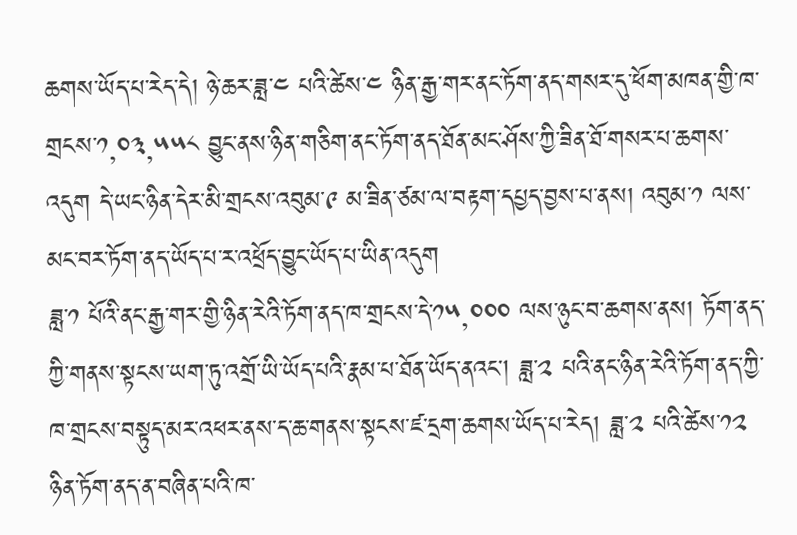ཆགས་ཡོད་པ་རེད་དེ། ཉེ་ཆར་ཟླ་༤ པའི་ཚེས་༤ ཉིན་རྒྱ་གར་ནང་ཏོག་ནད་གསར་དུ་ཕོག་མཁན་གྱི་ཁ་གྲངས་༡,༠༣,༥༥༨ བྱུང་ནས་ཉིན་གཅིག་ནང་ཏོག་ནད་ཐོན་མང་ཤོས་ཀྱི་ཟིན་ཐོ་གསར་པ་ཆགས་འདུག དེ་ཡང་ཉིན་དེར་མི་གྲངས་འབུམ་༩ མ་ཟིན་ཙམ་ལ་བརྟག་དཔྱད་བྱས་པ་ནས། འབུམ་༡ ལས་མང་བར་ཏོག་ནད་ཡོད་པ་ར་འཕྲོད་བྱུང་ཡོད་པ་ཡིན་འདུག
ཟླ་༡ པོའི་ནང་རྒྱ་གར་གྱི་ཉིན་རེའི་ཏོག་ནད་ཁ་གྲངས་དེ་༡༥,༠༠༠ ལས་ཉུང་བ་ཆགས་ནས། ཏོག་ནད་ཀྱི་གནས་སྟངས་ཡག་ཏུ་འགྲོ་ཡི་ཡོད་པའི་རྣམ་པ་ཐོན་ཡོད་ནའང། ཟླ་༢ པའི་ནང་ཉིན་རེའི་ཏོག་ནད་ཀྱི་ཁ་གྲངས་བསྟུད་མར་འཕར་ནས་ད་ཆ་གནས་སྟངས་ཛ་དྲག་ཆགས་ཡོད་པ་རེད། ཟླ་༢ པའི་ཚེས་༡༢ ཉིན་ཏོག་ནད་ན་བཞིན་པའི་ཁ་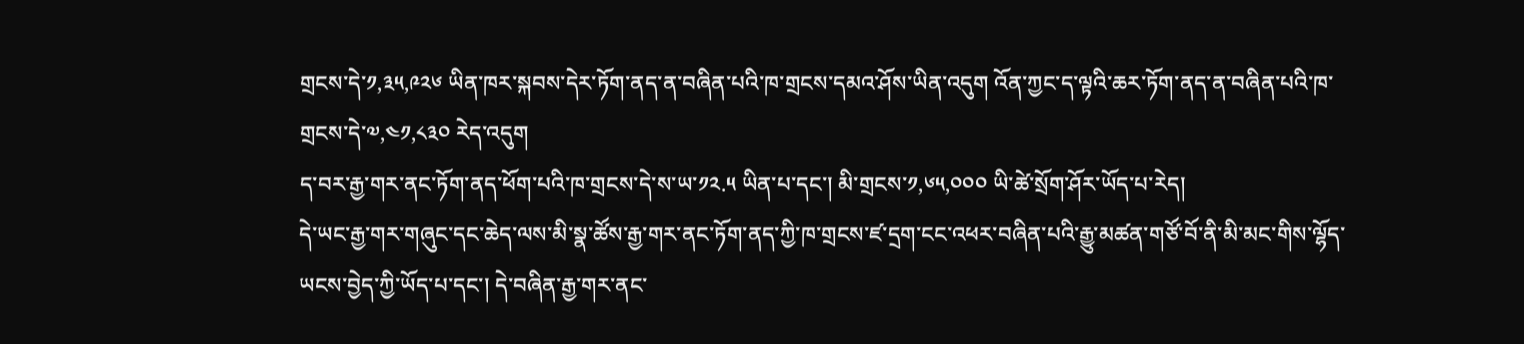གྲངས་དེ་༡,༣༥,༩༢༦ ཡིན་ཁར་སྐབས་དེར་ཏོག་ནད་ན་བཞིན་པའི་ཁ་གྲངས་དམའ་ཤོས་ཡིན་འདུག འོན་ཀྱང་ད་ལྟའི་ཆར་ཏོག་ནད་ན་བཞིན་པའི་ཁ་གྲངས་དེ་༧,༤༡,༨༣༠ རེད་འདུག
ད་བར་རྒྱ་གར་ནང་ཏོག་ནད་ཕོག་པའི་ཁ་གྲངས་དེ་ས་ཡ་༡༢.༥ ཡིན་པ་དང་། མི་གྲངས་༡,༦༥,༠༠༠ ཡི་ཚེ་སྲོག་ཤོར་ཡོད་པ་རེད།
དེ་ཡང་རྒྱ་གར་གཞུང་དང་ཆེད་ལས་མི་སྣ་ཚོས་རྒྱ་གར་ནང་ཏོག་ནད་ཀྱི་ཁ་གྲངས་ཛ་དྲག་ངང་འཕར་བཞིན་པའི་རྒྱུ་མཚན་གཙོ་བོ་ནི་མི་མང་གིས་ལྷོད་ཡངས་བྱེད་ཀྱི་ཡོད་པ་དང་། དེ་བཞིན་རྒྱ་གར་ནང་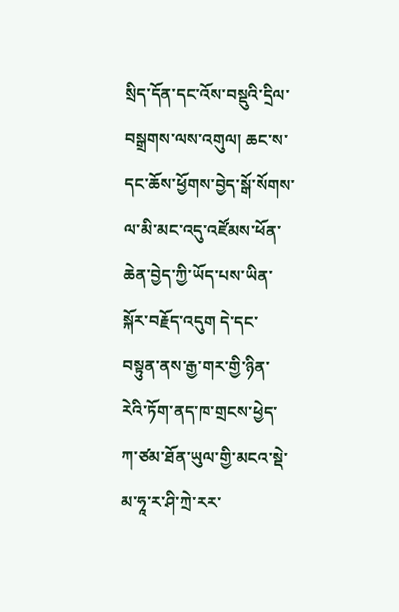སྲིད་དོན་དང་འོས་བསྡུའི་དྲིལ་བསྒྲགས་ལས་འགུལ། ཆང་ས་དང་ཆོས་ཕྱོགས་བྱེད་སྒོ་སོགས་ལ་མི་མང་འདུ་འཛོམས་ཕོན་ཆེན་བྱེད་ཀྱི་ཡོད་པས་ཡིན་སྐོར་བརྗོད་འདུག དེ་དང་བསྟུན་ནས་རྒྱ་གར་གྱི་ཉིན་རེའི་ཏོག་ནད་ཁ་གྲངས་ཕྱེད་ཀ་ཙམ་ཐོན་ཡུལ་གྱི་མངའ་སྡེ་མ་ཧཱ་ར་ཤི་ཀྲེ་རར་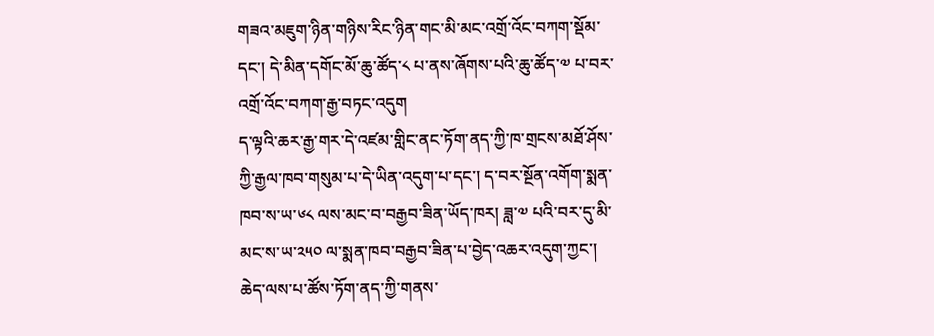གཟའ་མཇུག་ཉིན་གཉིས་རིང་ཉིན་གང་མི་མང་འགྲོ་འོང་བཀག་སྡོམ་དང་། དེ་མིན་དགོང་མོ་ཆུ་ཚོད་༨ པ་ནས་ཞོགས་པའི་ཆུ་ཚོད་༧ པ་བར་འགྲོ་འོང་བཀག་རྒྱ་བཏང་འདུག
ད་ལྟའི་ཆར་རྒྱ་གར་དེ་འཛམ་གླིང་ནང་ཏོག་ནད་ཀྱི་ཁ་གྲངས་མཐོ་ཤོས་ཀྱི་རྒྱལ་ཁབ་གསུམ་པ་དེ་ཡིན་འདུག་པ་དང་། ད་བར་སྔོན་འགོག་སྨན་ཁབ་ས་ཡ་༦༨ ལས་མང་བ་བརྒྱབ་ཟིན་ཡོད་ཁར། ཟླ་༧ པའི་བར་དུ་མི་མང་ས་ཡ་༢༥༠ ལ་སྨན་ཁབ་བརྒྱབ་ཟིན་པ་བྱེད་འཆར་འདུག་ཀྱང་། ཆེད་ལས་པ་ཚོས་ཏོག་ནད་ཀྱི་གནས་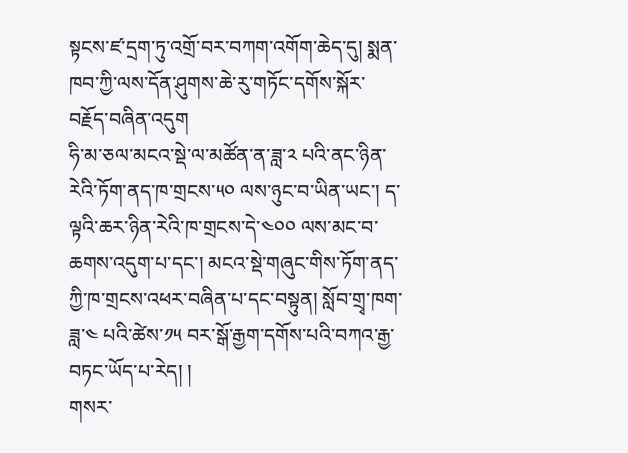སྟངས་ཛ་དྲག་ཏུ་འགྲོ་བར་བཀག་འགོག་ཆེད་དུ། སྨན་ཁབ་ཀྱི་ལས་དོན་ཤུགས་ཆེ་རུ་གཏོང་དགོས་སྐོར་བརྗོད་བཞིན་འདུག
ཧི་མ་ཅལ་མངའ་སྡེ་ལ་མཚོན་ན་ཟླ་༢ པའི་ནང་ཉིན་རེའི་ཏོག་ནད་ཁ་གྲངས་༥༠ ལས་ཉུང་བ་ཡིན་ཡང་། ད་ལྟའི་ཆར་ཉིན་རེའི་ཁ་གྲངས་དེ་༤༠༠ ལས་མང་བ་ཆགས་འདུག་པ་དང་། མངའ་སྡེ་གཞུང་གིས་ཏོག་ནད་ཀྱི་ཁ་གྲངས་འཕར་བཞིན་པ་དང་བསྟུན། སློབ་གྲྭ་ཁག་ཟླ་༤ པའི་ཚེས་༡༥ བར་སྒོ་རྒྱག་དགོས་པའི་བཀའ་རྒྱ་བཏང་ཡོད་པ་རེད། །
གསར་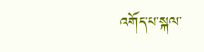འགོད་པ་སྐལ་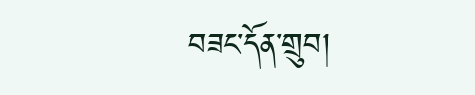བཟང་དོན་གྲུབ།